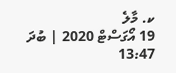ކ. މާލެ
19 އޯގަސްޓް 2020 | ބުދަ 13:47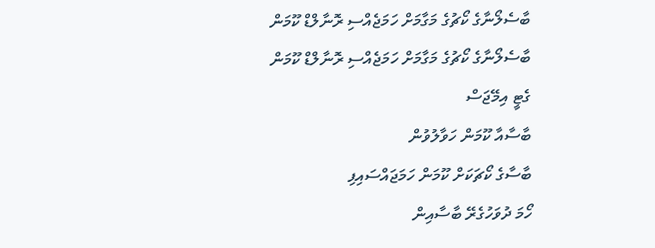ބާސެލޯނާގެ ކޯޗުގެ މަގާމަށް ހަމަޖެއްސި ރޮނާލްޑް ކޫމަން
ބާސެލޯނާގެ ކޯޗުގެ މަގާމަށް ހަމަޖެއްސި ރޮނާލްޑް ކޫމަން
ގެޓީ އިމޭޖަސް
ބާސާއާ ކޫމަން ހަވާލުވުން
ބާސާގެ ކޯޗަކަށް ކޫމަން ހަމަޖައްސައިފި
ހޯމަ ދުވަހުގެރޭ ބާސާއިން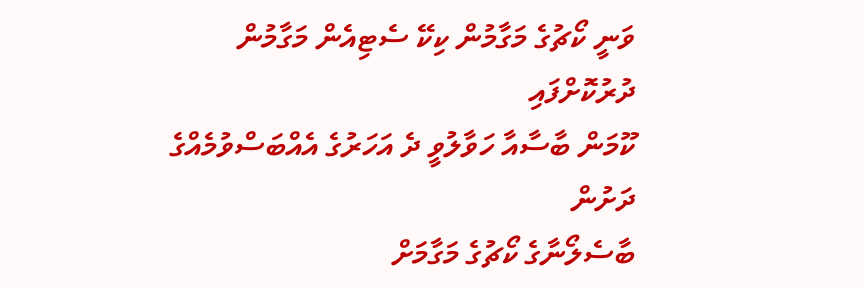ވަނީ ކޯޗުގެ މަގާމުން ކިކޭ ސެޓިއެން މަގާމުން ދުރުކޮށްފައި
ކޫމަން ބާސާއާ ހަވާލުވީ ދެ އަހަރުގެ އެއްބަސްވުމެއްގެ ދަށުން
ބާސެލޯނާގެ ކޯޗުގެ މަގާމަށް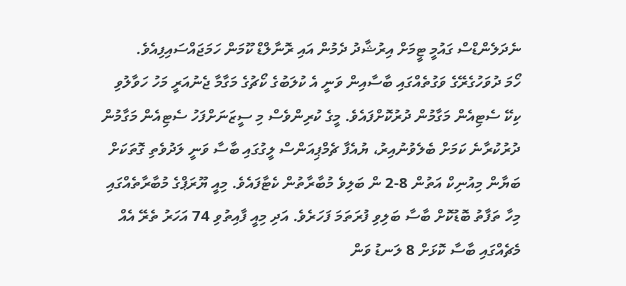ނެދަލެންޑްސް ގައުމީ ޓީމަށް އިރުޝާދު ދެމުން އައި ރޮނާލްޑް ކޫމަން ހަމަޖައްސައިފިއެވެ.
ހޯމަ ދުވަހުގެރޭގެ ވަގުތެއްގައި ބާސާއިން ވަނީ އެ ކުލަބުގެ ކޯޗުގެ މަގާމާ ޖެނުއަރީ މަހު ހަވާލުވި ކިކޭ ސެޓިއެން މަގާމުން ދުރުކޮށްފައެވެ. މީގެ ކުރިންވެސް މި ސީޒަނަށްފަހު ސެޓިއެން މަގާމުން ދުރުކުރާނެ ކަމަށް ބެލެވުނުއިރު، ޔުއެފާ ޗެމްޕިއަންސް ލީގުގައި ބާސާ ވަނީ ލަދުވެތި ގޮތަކަށް ބަޔާން މިއުނިކް އަތުން 8-2 ން ބަލިވެ މުބާރާތުން ކެޓާފައެވެ. މިއީ ޔޫރަޕްގެ މުބާރާތެއްގައި މިހާ ތަފާތު ބޮޑުކޮށް ބާސާ ބަލިވި ފުރަތަމަ ފަހަރެވެ. އަދި މިއީ ފާއިތުވި 74 އަހަރު ތެރޭ އެއް މެޗެއްގައި ބާސާ ކޮޅަށް 8 ލަނޑު ވަން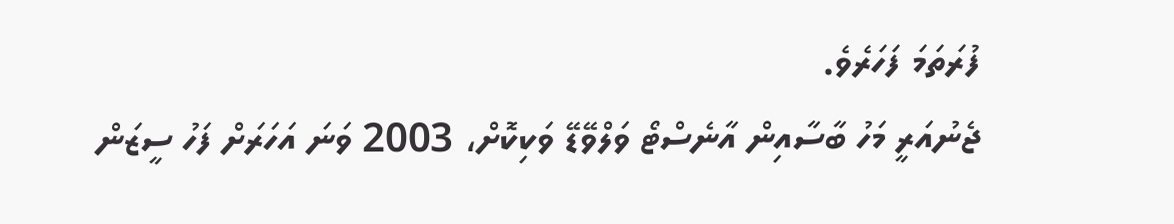ފުރަތަމަ ފަހަރެވެ.
ޖެނުއަރީ މަހު ބާސާއިން އާނެސްޓޯ ވަލްވޭޑޭ ވަކިކޮށް، 2003 ވަނަ އަހަރަށް ފަހު ސީޒަން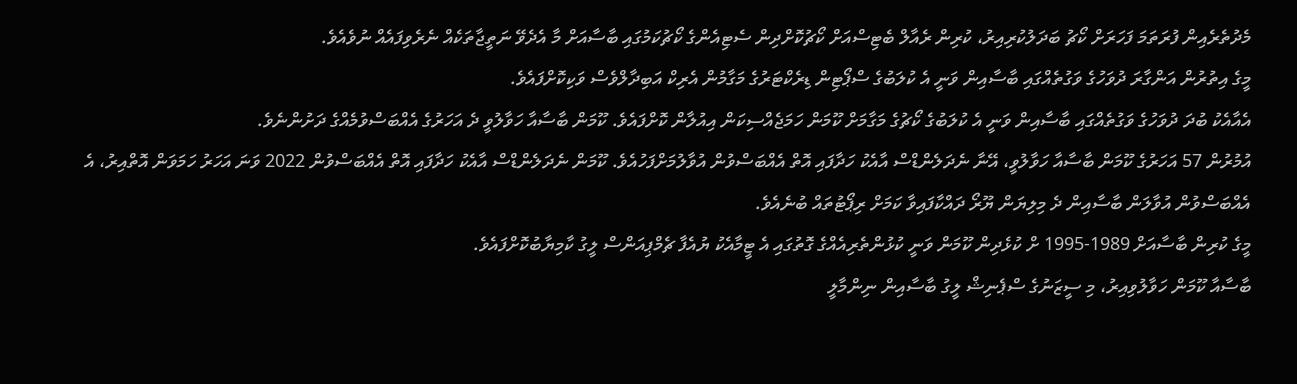މެދުތެރެއިން ފުރަތަމަ ފަހަރަށް ކޯޗު ބަދަލުކުރިއިރު، ކުރިން ރެއާލް ބެޓިސްއަށް ކޯޗުކޮށްދިން ސެޓިއެންގެ ކޯޗުކަމުގައި ބާސާއަށް މާ އެދެވޭ ނަތީޖާތަކެއް ނެރެވިފައެއް ނުވެއެވެ.
މީގެ އިތުރުން އަންގާރަ ދުވަހުގެ ވަގުތެއްގައި ބާސާއިން ވަނީ އެ ކުލަބުގެ ސްޕޯޓިން ޑިރެކްޓަރުގެ މަގާމުން އެރިކް އަބިދާލްވެސް ވަކިކޮށްފައެވެ.
އެއާއެކު ބުދަ ދުވަހުގެ ވަގުތެއްގައި ބާސާއިން ވަނީ އެ ކުލަބުގެ ކޯޗުގެ މަގާމަށް ކޫމަން ހަމަޖެއްސިކަން އިއުލާން ކޮށްފައެވެ. ކޫމަން ބާސާއާ ހަވާލުވީ ދެ އަހަރުގެ އެއްބަސްވުމެއްގެ ދަށުންނެވެ.
އުމުރުން 57 އަހަރުގެ ކޫމަން ބާސާއާ ހަވާލުވީ، އޭނާ ނެދަލެންޑްސް އާއެކު ހަދާފައި އޮތް އެއްބަސްވުން އުވާލުމަށްފަހުއެވެ. ކޫމަން ނެދަލެންޑްސް އާއެކު ހަދާފައި އޮތް އެއްބަސްވުން 2022 ވަނަ އަހަރު ހަމަވަން އޮތްއިރު، އެ އެއްބަސްވުން އުވާލަން ބާސާއިން ދެ މިލިޔަން ޔޫރޯ ދައްކާފައިވާ ކަމަށް ރިޕޯޓުތައް ބުނެއެވެ.
މީގެ ކުރިން ބާސާއަށް 1989-1995 ށް ކުޅެދިން ކޫމަން ވަނީ ކުޅުންތެރިއެއްގެ ގޮތުގައި އެ ޓީމާއެކު ޔުއެފާ ޗެމްޕިއަންސް ލީގު ކާމިޔާބުކޮށްފައެވެ.
ބާސާއާ ކޫމަން ހަވާލުވިއިރު، މި ސީޒަނުގެ ސްޕެނިޝް ލީގު ބާސާއިން ނިންމާލީ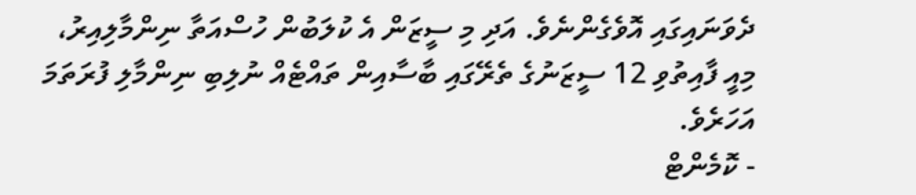ދެވަނައިގައި އޮވެގެންނެވެ. އަދި މި ސީޒަން އެ ކުލަބުން ހުސްއަތާ ނިންމާލިއިރު، މިއީ ފާއިތުވި 12 ސީޒަނުގެ ތެރޭގައި ބާސާއިން ތައްޓެއް ނުލިބި ނިންމާލި ފުރަތަމަ އަހަރެވެ.
- ކޮމެންޓް